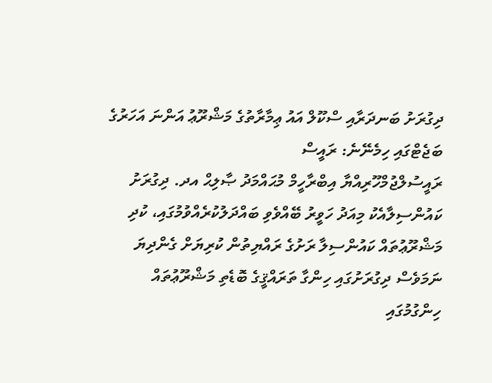ދިގުރަށު ބަނދަރާއި ސްކޫލް އައު ޢިމާރާތުގެ މަޝްރޫޢު އަންނަ އަހަރުގެ ބަޖެޓްގައި ހިމެނޭނެ: ރައީސް
ރައީސުލްޖުމްހޫރިއްޔާ އިބްރާހީމް މުޙައްމަދު ޞާލިޙް އދ. ދިގުރަށު ކައުންސިލާއެކު މިއަދު ހަވީރު ބޭއްވެވި ބައްދަލުކުރެއްވުމުގައި، ކުދި މަޝްރޫޢުތައް ކައުންސިލާ ރަށުގެ ރައްޔިތުން ކުރިޔަށް ގެންދިޔަ ނަމަވެސް ދިގުރަށުގައި ހިންގާ ތަރައްޤީގެ ބޮޑެތި މަޝްރޫޢުތައް ހިންގުމުގައި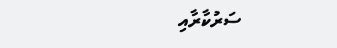ސަރުކާރާއި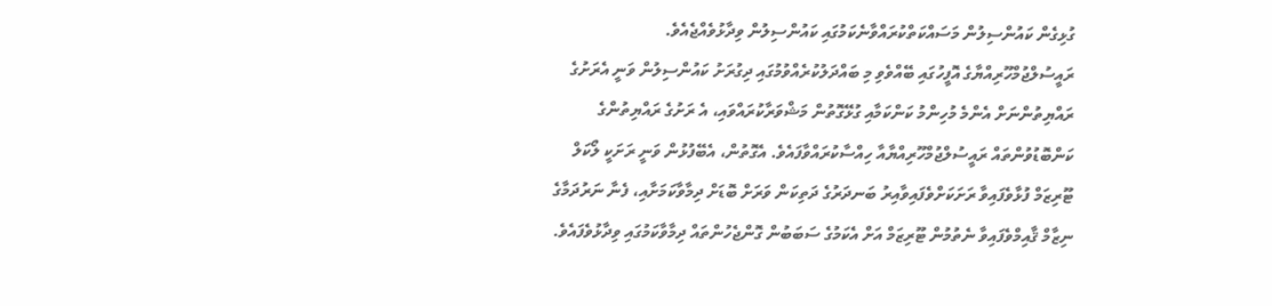ގުޅިގެން ކައުންސިލުން މަސައްކަތްކުރައްވާނެކަމުގައި ކައުންސިލުން ވިދާޅުވެއްޖެއެވެ.
ރައީސުލްޖުމްހޫރިއްޔާގެ އޮފީހުގައި ބޭއްވެވި މި ބައްދަލުކުރެއްވުމުގައި ދިގުރަށު ކައުންސިލުން ވަނީ އެރަށުގެ ރައްޔިތުންނަށް އެންމެ މުހިންމު ކަންކަމާއި ގުޅޭގޮތުން މަޝްވަރާކުރައްވައި، އެ ރަށުގެ ރައްޔިތުންގެ ކަންބޮޑުވުންތައް ރައީސުލްޖުމްހޫރިއްޔާއާ ހިއްސާކުރައްވާފައެވެ. އެގޮތުން، އެބޭފުޅުން ވަނީ ރަށަކީ ލޯކަލް ޓޫރިޒަމް ފުޅާވެފައިވާ ރަށަކަށްވެފައިވާއިރު ބަނދަރުގެ ދަތިކަން ވަރަށް ބޮޑަށް ދިމާވާކަމަށާއި، ފެނާ ނަރުދަމާގެ ނިޒާމް ޤާއިމްވެފައިވާ ނެތުމުން ޓޫރިޒަމް އަށް އެކަމުގެ ސަބަބުން ގޮންޖެހުންތައް ދިމާވާކަމުގައި ވިދާޅުވެފައެވެ.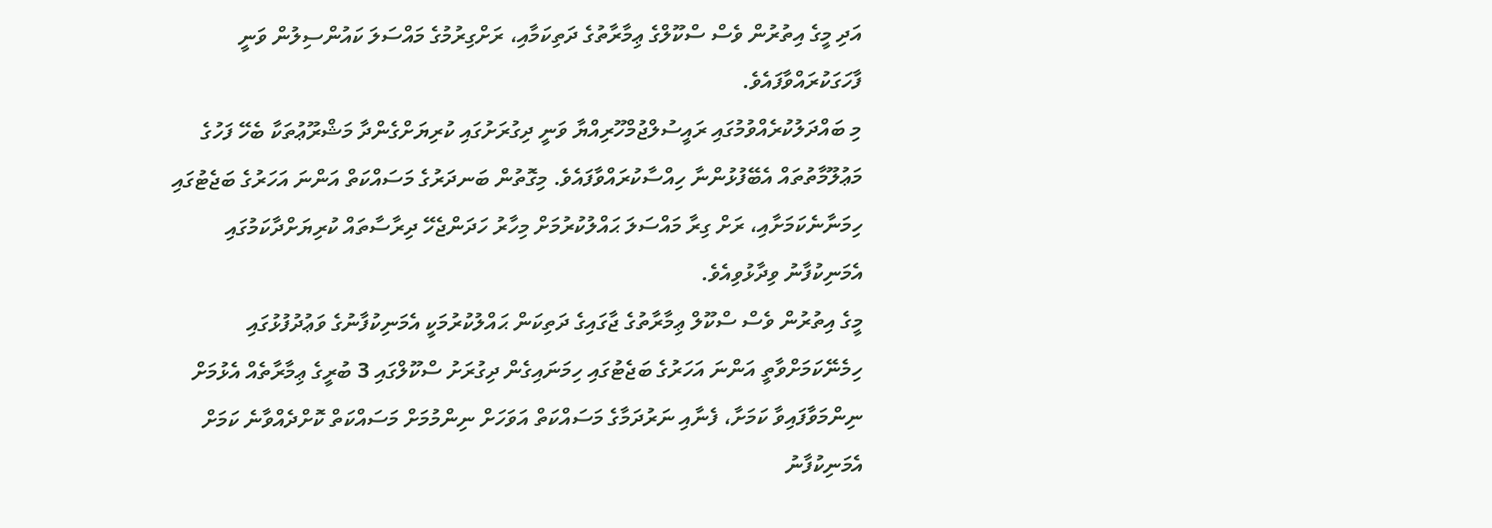އަދި މީގެ އިތުރުން ވެސް ސްކޫލްގެ ޢިމާރާތުގެ ދަތިކަމާއި، ރަށްގިރުމުގެ މައްސަލަ ކައުންސިލުން ވަނީ ފާހަގަކުރައްވާފައެވެ.
މި ބައްދަލުކުރެއްވުމުގައި ރައީސުލްޖުމްހޫރިއްޔާ ވަނީ ދިގުރަށުގައި ކުރިޔަށްގެންދާ މަޝްރޫޢުތަކާ ބެހޭ ފަހުގެ މަޢުލޫމާތުތައް އެބޭފުޅުންނާ ހިއްސާކުރައްވާފައެވެ. މިގޮތުން ބަނދަރުގެ މަސައްކަތް އަންނަ އަހަރުގެ ބަޖެޓުގައި ހިމަނާނެކަމަށާއި، ރަށް ގިރާ މައްސަލަ ޙައްލުކުރުމަށް މިހާރު ހަދަންޖެހޭ ދިރާސާތައް ކުރިޔަށްދާކަމުގައި އެމަނިކުފާނު ވިދާޅުވިއެވެ.
މީގެ އިތުރުން ވެސް ސްކޫލް ޢިމާރާތުގެ ޖާގައިގެ ދަތިކަން ޙައްލުކުރުމަކީ އެމަނިކުފާނުގެ ވަޢުދުފުޅުގައި ހިމެނޭކަމަށްވާތީ އަންނަ އަހަރުގެ ބަޖެޓުގައި ހިމަނައިގެން ދިގުރަށު ސްކޫލްގައި 3 ބުރީގެ ޢިމާރާތެއް އެޅުމަށް ނިންމަވާފައިވާ ކަމަށާ، ފެނާއި ނަރުދަމާގެ މަސައްކަތް އަވަހަށް ނިންމުމަށް މަސައްކަތް ކޮށްދެއްވާނެ ކަމަށް އެމަނިކުފާނު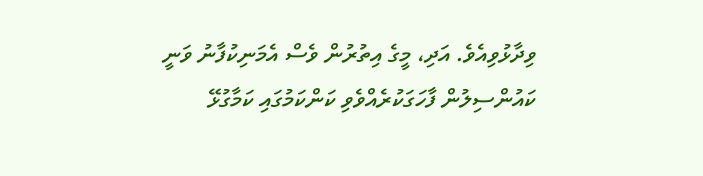ވިދާޅުވިއެވެ. އަދި، މީގެ އިތުރުން ވެސް އެމަނިކުފާނު ވަނީ ކައުންސިލުން ފާހަގަކުރެއްވެވި ކަންކަމުގައި ކަމާގުޅޭ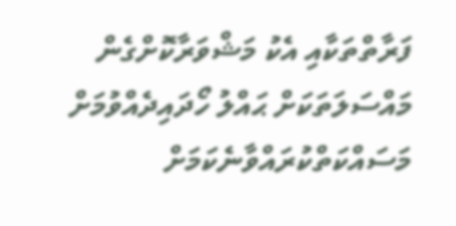ފަރާތްތަކާއި އެކު މަޝްވަރާކޮށްގެން މައްސަލަތަކަށް ޙައްލު ހޯދައިދެއްވުމަށް މަސައްކަތްކުރައްވާނެކަމަށް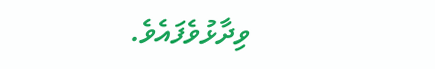ވިދާޅުވެފައެވެ.